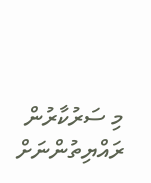މި ސަރުކާރުން ރައްޔިތުންނަށް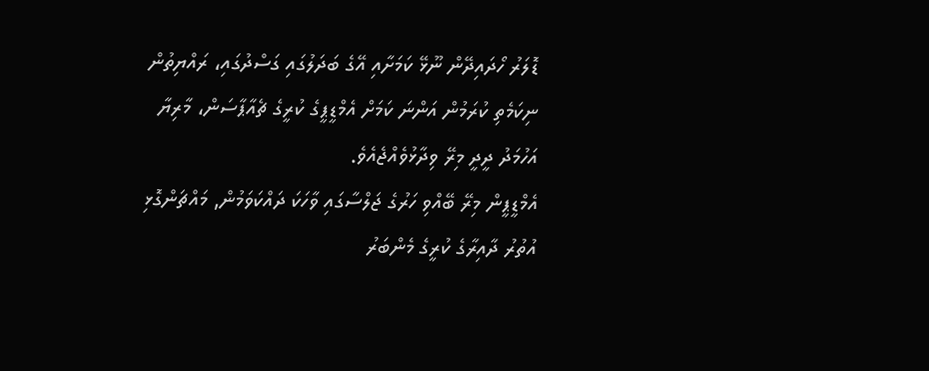ޑޮލަރު ހޯދައިދޭން ނޫޅޭ ކަމަށާއި އޭގެ ބަދަލުގައި ގަސްދުގައި، ރައްޔިތުން ނިކަމެތި ކުރަމުން އަންނަ ކަމަށް އެމްޑީޕީގެ ކުރީގެ ޗެއާޕާސަން، މާރިޔާ އަހުމަދު ދީދީ މިރޭ ވިދާޅުވެއްޖެއެވެ.
އެމްޑީޕީން މިރޭ ބޭއްވި ހަރުގެ ޖަލްސާގައި ވާހަކަ ދައްކަވަމުން, މައްޗަންގޮޅި އުތުރު ދާއިރާގެ ކުރީގެ މެންބަރު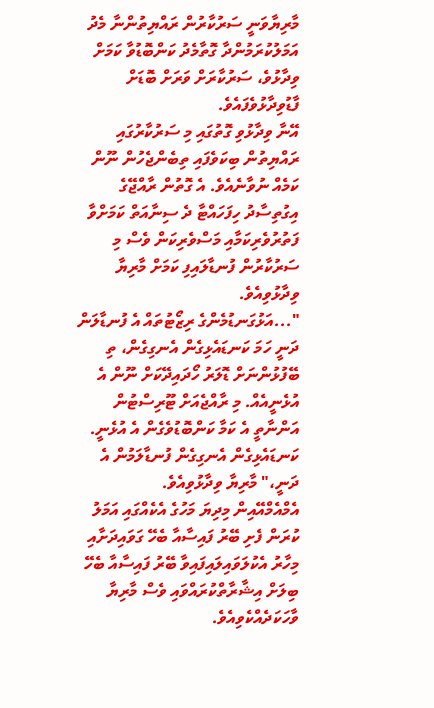މާރިޔާވަނީ ސަރުކާރުން ރައްޔިތުންނާ މެދު އަމަލުކުރަމުންދާ ގޮތާމެދު ކަންބޮޑުވާ ކަމަށް ވިދާޅުވެ، ސަރުކާރަށް ވަރަށް ބޮޑަށް ފާޑުވިދާޅުވެފައެވެ.
އޭނާ ވިދާޅުވި ގޮތުގައި މި ސަރުކާރުގައި ރައްޔިތުން ބިކަވެފައި ތިބެންޖެހުން ނޫން ކަމެއް ނުވާނެއެވެ. އެ ގޮތުން ރާއްޖޭގެ އިގުތިސާދު ހިފަހައްޓާ ދެ ސިނާއަތް ކަމަށްވާ ފަތުރުވެރިކަމާއި މަސްވެރިކަން ވެސް މި ސަރުކާރުން ފުނޑާލައިފި ކަމަށް މާރިޔާ ވިދާޅުވިއެވެ.
"...އަޅުގަނޑުމެންގެ ރިޒޯޓުތައް އެ ފުނޑާލަން ދަނީ ހަމަ ކަނޑައެޅިގެން އެނގިގެން، ތި ބޭފުޅުންނަށް ޑޮލަރު ހޯދައިދޭކަށް ނޫން އެ އުޅެނީއެއް. މި ރާއްޖެއަށް ޓޫރިސްޓުން އަންނާތީ އެ ކަމާ ކަންބޮޑުވެގެން އެ އުޅެނީ. ކަނޑައެޅިގެން އެނގިގެން ފުނޑާލަމުން އެ ދަނީ،" މާރިޔާ ވިދާޅުވިއެވެ.
އެމްއެމްއޭއިން މިދިޔަ މަހުގެ އެކެއްގައި އަމަލު ކުރަން ފެށި ބޭރު ފައިސާއާ ބެހޭ ގަވައިދަށާއި މިހާރު އެކުލަވައިލައިފައިވާ ބޭރު ފައިސާއާ ބެހޭ ބިލަށް އިޝާރާތްކުރައްވައި ވެސް މާރިޔާ ވާހަކަދެއްކެވިއެވެ.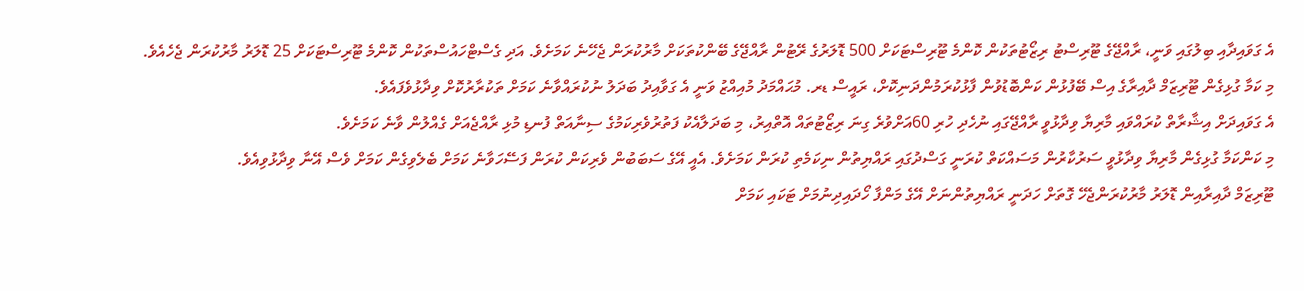އެ ގަވައިދާއި ބިލުގައި ވަނީ، ރާއްޖޭގެ ޓޫރިސްޓު ރިޒޯޓުތަކުން ކޮންމެ ޓޫރިސްޓަކަށް 500 ޑޮލަރުގެ ރޭޓުން ރާއްޖޭގެ ބޭންކުތަކަށް މާރުކުރަން ޖެހޭނެ ކަމަށެވެ. އަދި ގެސްޓްހައުސްތަކުން ކޮންމެ ޓޫރިސްޓަކަށް 25 ޑޮލަރު މާރުކުރަން ޖެހެއެވެ.
މި ކަމާ ގުޅިގެން ޓޫރިޒަމް ދާއިރާގެ އިސް ބޭފުޅުން ކަންބޮޑުވުން ފާޅުކުރަމުންދަނިކޮށް، ރައީސް ޑރ. މުޙައްމަދު މުއިއްޒު ވަނީ އެ ގަވާއިދު ބަދަލު ނުކުރައްވާނެ ކަމަށް ތަކުރާރުކޮށް ވިދާޅުވެފައެވެ.
އެ ގަވައިދަށް އިޝާރާތް ކުރައްވައި މާރިޔާ ވިދާޅުވީ ރާއްޖޭގައި ނުހެދި ހުރި 60އަށްވުރެ ގިނަ ރިޒޯޓުތައް އޮތްއިރު، މި ބަދަލާއެކު ފަތުރުވެރިކަމުގެ ސިނާއަތް ފުނޑި މުޅި ރާއްޖެއަށް ގެއްލުން ވާނެ ކަމަށެވެ.
މި ކަންކަމާ ގުޅިގެން މާރިޔާ ވިދާޅުވީ ސަރުކާރުން މަސައްކަތް ކުރަނީ ގަސްދުގައި ރައްޔިތުން ނިކަމެތި ކުރަން ކަމަށެވެ. އެއީ އޭގެ ސަބަބުން ވެރިކަން ކުރަން ފަސޭހަވާނެ ކަމަށް ބެލެވިގެން ކަމަށް ވެސް އޭނާ ވިދާޅުވިއެވެ.
ޓޫރިޒަމް ދާއިރާއިން ޑޮލަރު މާރުކުރަންޖެހޭ ގޮތަށް ހަދަނީ ރައްޔިތުންނަށް އޭގެ މަންފާ ހޯދައިދިނުމަށް ޓަކައި ކަމަށް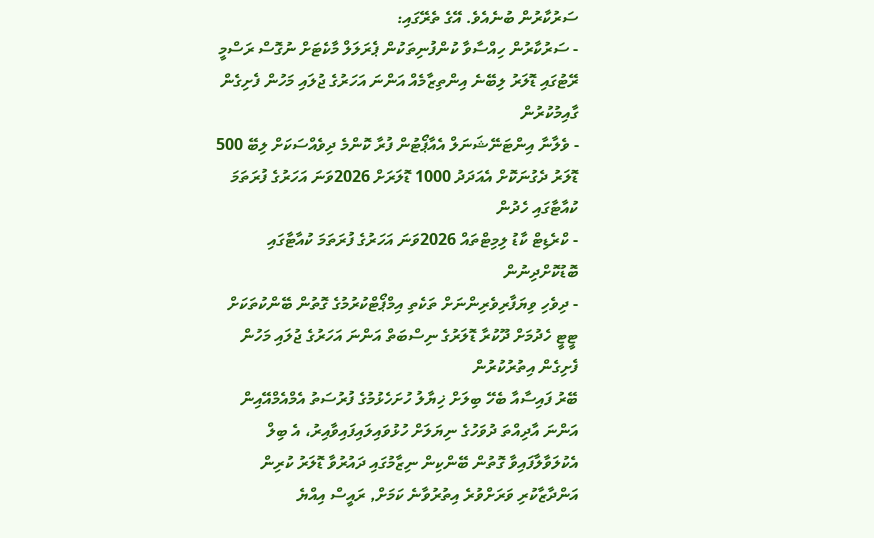ސަރުކާރުން ބުނެއެވެ. އޭގެ ތެރޭގައި:
- ސަރުކާރުން ހިއްސާވާ ކުންފުނިތަކުން ޕެރަލަލް މާކެޓަށް ނުގޮސް ރަސްމީ ރޭޓުގައި ޑޮލަރު ލިބޭނެ އިންތިޒާމެއް އަންނަ އަހަރުގެ ޖުލައި މަހުން ފެށިގެން ގާއިމުކުރުން
- ވެލާނާ އިންޓަނޭޝަނަލް އެއާޕޯޓުން ފުރާ ކޮންމެ ދިވެއްސަކަށް ލިބޭ 500 ޑޮލަރު ދެގުނަކޮށް އެއަދަދު 1000 ޑޮލަރަށް 2026ވަނަ އަހަރުގެ ފުރަތަމަ ކުއާޓާގައި ހެދުން
- ކްރެޑިޓް ކާޑު ލިމިޓްތައް 2026ވަނަ އަހަރުގެ ފުރަތަމަ ކުއާޓާގައި ބޮޑުކޮށްދިނުން
- ދިވެހި ވިޔަފާރިވެރިންނަށް ތަކެތި އިމްޕޯޓްކުރުމުގެ ގޮތުން ބޭންކުތަކަށް ޓީޓީ ހެދުމަށް ދޫކުރާ ޑޮލަރުގެ ނިސްބަތް އަންނަ އަހަރުގެ ޖުލައި މަހުން ފެށިގެން އިތުރުކުރުން
ބޭރު ފައިސާއާ ބެހޭ ބިލަށް ޚިޔާލު ހުށަހެޅުމުގެ ފުރުސަތު އެމްއެމްއޭއިން އަންނަ އާދިއްތަ ދުވަހުގެ ނިޔަލަށް ހުޅުވައިލައިފައިވާއިރު، އެ ބިލް އެކުލަވާލާފައިވާ ގޮތުން ބޭންކިން ނިޒާމުގައި ދައުރުވާ ޑޮލަރު ކުރިން އަންދާޒާކުރި ވަރަށްވުރެ އިތުރުވާނެ ކަމަށް, ރައީސް އިއްޔެ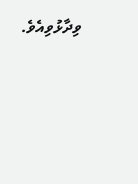ވިދާޅުވިއެވެ.